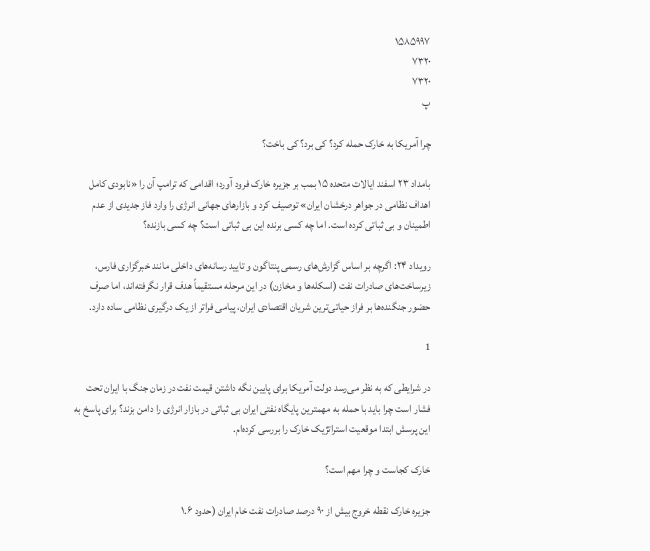۱۵۸۵۹۹۷
۷۳۲۰
۷۳۲۰
پ

چرا آمریکا به خارک حمله کرد؟ کی برد؟ کی باخت؟

بامداد ۲۳ اسفند ایالات متحده ۱۵ بمب بر جزیره خارک فرود آورد؛ اقدامی که ترامپ آن را «نابودی کامل اهداف نظامی در جواهر درخشان ایران» توصیف کرد و بازار‌های جهانی انرژی را وارد فاز جدیدی از عدم اطمینان و بی ثباتی کرده است. اما چه کسی برنده این بی ثباتی است؟ چه کسی بازنده؟

رویداد ۲۴: اگرچه بر اساس گزارش‌های رسمی پنتاگون و تایید رسانه‌های داخلی مانند خبرگزاری فارس، زیرساخت‌های صادرات نفت (اسکله‌ها و مخازن) در این مرحله مستقیماً هدف قرار نگرفته‌اند، اما صرف حضور جنگنده‌ها بر فراز حیاتی‌ترین شریان اقتصادی ایران، پیامی فراتر از یک درگیری نظامی ساده دارد.

1

در شرایطی که به نظر می‌رسد دولت آمریکا برای پایین نگه داشتن قیمت نفت در زمان جنگ با ایران تحت فشار است چرا باید با حمله به مهمترین پایگاه نفتی ایران بی ثباتی در بازار انرژی را دامن بزند؟ برای پاسخ به این پرسش ابتدا موقعیت استراتژیک خارک را بررسی کرده‌ام.

خارک کجاست و چرا مهم است؟

جزیره خارک نقطه خروج بیش از ۹۰ درصد صادرات نفت خام ایران (حدود ۱.۶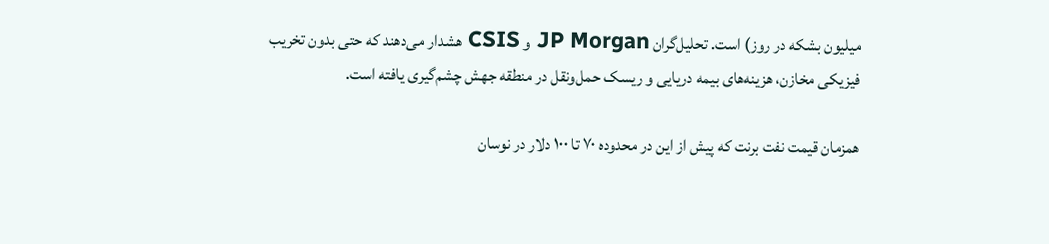میلیون بشکه در روز) است. تحلیل‌گران JP Morgan و CSIS هشدار می‌دهند که حتی بدون تخریب فیزیکی مخازن، هزینه‌های بیمه دریایی و ریسک حمل‌ونقل در منطقه جهش چشم‌گیری یافته است.

همزمان قیمت نفت برنت که پیش از این در محدوده ۷۰ تا ۱۰۰ دلار در نوسان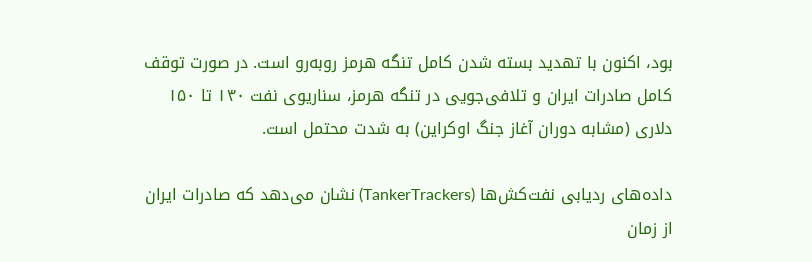بود، اکنون با تهدید بسته شدن کامل تنگه هرمز رو‌به‌رو است. در صورت توقف کامل صادرات ایران و تلافی‌جویی در تنگه هرمز، سناریوی نفت ۱۳۰ تا ۱۵۰ دلاری (مشابه دوران آغاز جنگ اوکراین) به شدت محتمل است.

داده‌های ردیابی نفت‌کش‌ها (TankerTrackers) نشان می‌دهد که صادرات ایران از زمان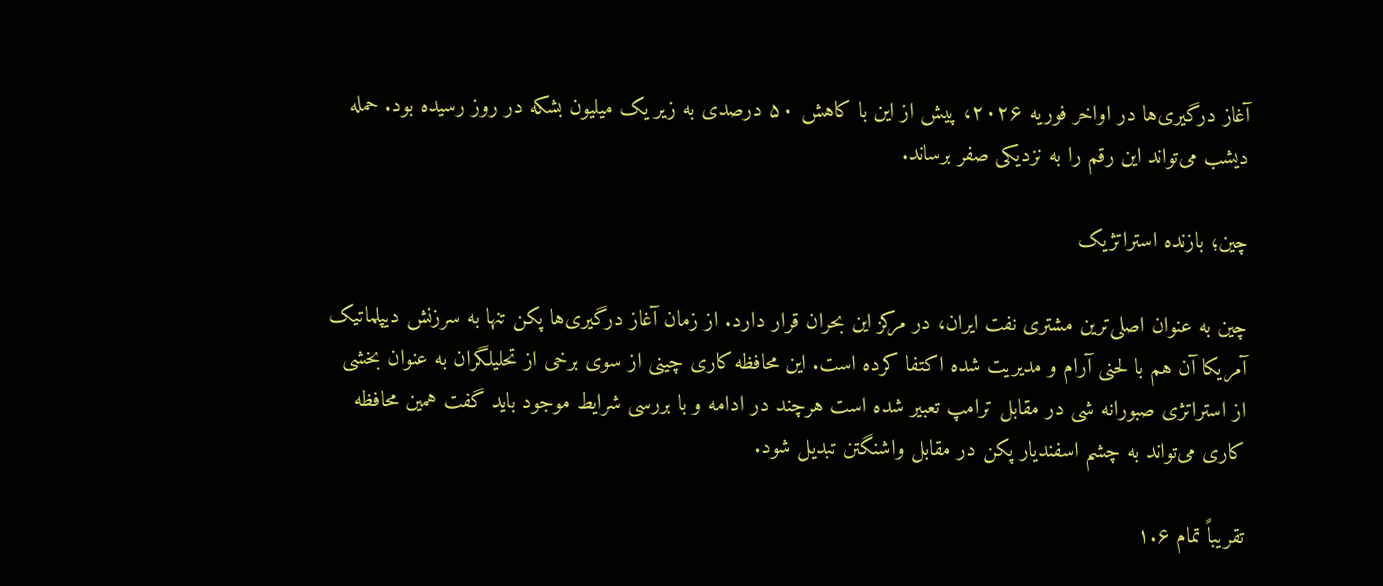آغاز درگیری‌ها در اواخر فوریه ۲۰۲۶، پیش از این با کاهش ۵۰ درصدی به زیر یک میلیون بشکه در روز رسیده بود. حمله دیشب می‌تواند این رقم را به نزدیکی صفر برساند.

چین؛ بازنده استراتژیک

چین به عنوان اصلی‌ترین مشتری نفت ایران، در مرکز این بحران قرار دارد. از زمان آغاز درگیری‌ها پکن تنها به سرزنش دیپلماتیک آمریکا آن هم با لحنی آرام و مدیریت شده اکتفا کرده است. این محافظه کاری چینی از سوی برخی از تحلیلگران به عنوان بخشی از استراتژی صبورانه شی در مقابل ترامپ تعبیر شده است هرچند در ادامه و با بررسی شرایط موجود باید گفت همین محافظه کاری می‌تواند به چشم اسفندیار پکن در مقابل واشنگتن تبدیل شود.

تقریباً تمام ۱.۶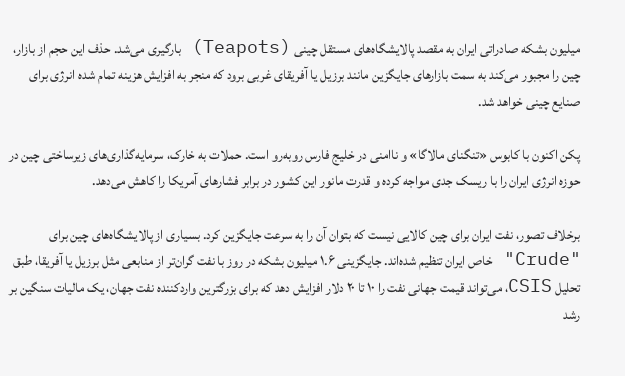میلیون بشکه صادراتی ایران به مقصد پالایشگاه‌های مستقل چینی (Teapots) بارگیری می‌شد. حذف این حجم از بازار، چین را مجبور می‌کند به سمت بازار‌های جایگزین مانند برزیل یا آفریقای غربی برود که منجر به افزایش هزینه تمام شده انرژی برای صنایع چینی خواهد شد.

پکن اکنون با کابوس «تنگنای مالاگا» و ناامنی در خلیج فارس رو‌به‌رو است. حملات به خارک، سرمایه‌گذاری‌های زیرساختی چین در حوزه انرژی ایران را با ریسک جدی مواجه کرده و قدرت مانور این کشور در برابر فشار‌های آمریکا را کاهش می‌دهد.

برخلاف تصور، نفت ایران برای چین کالایی نیست که بتوان آن را به سرعت جایگزین کرد. بسیاری از پالایشگاه‌های چین برای "Crude" خاص ایران تنظیم شده‌اند. جایگزینی ۱.۶ میلیون بشکه در روز با نفت گران‌تر از منابعی مثل برزیل یا آفریقا، طبق تحلیل CSIS، می‌تواند قیمت جهانی نفت را ۱۰ تا ۲۰ دلار افزایش دهد که برای بزرگترین واردکننده نفت جهان، یک مالیات سنگین بر رشد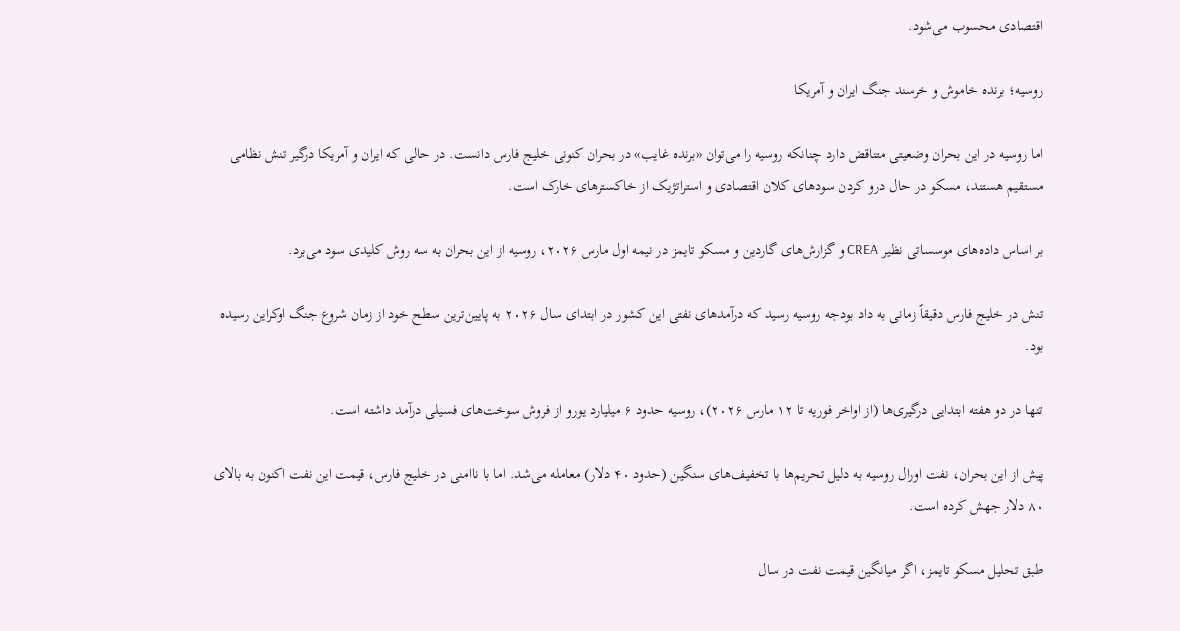اقتصادی محسوب می‌شود.

روسیه؛ برنده خاموش و خرسند جنگ ایران و آمریکا

اما روسیه در این بحران وضعیتی متناقض دارد چنانکه روسیه را می‌توان «برنده غایب» در بحران کنونی خلیج فارس دانست. در حالی که ایران و آمریکا درگیر تنش نظامی مستقیم هستند، مسکو در حال درو کردن سود‌های کلان اقتصادی و استراتژیک از خاکستر‌های خارک است.

بر اساس داده‌های موسساتی نظیر CREA و گزارش‌های گاردین و مسکو تایمز در نیمه اول مارس ۲۰۲۶، روسیه از این بحران به سه روش کلیدی سود می‌برد.

تنش در خلیج فارس دقیقاً زمانی به داد بودجه روسیه رسید که درآمد‌های نفتی این کشور در ابتدای سال ۲۰۲۶ به پایین‌ترین سطح خود از زمان شروع جنگ اوکراین رسیده بود.

تنها در دو هفته ابتدایی درگیری‌ها (از اواخر فوریه تا ۱۲ مارس ۲۰۲۶)، روسیه حدود ۶ میلیارد یورو از فروش سوخت‌های فسیلی درآمد داشته است.

پیش از این بحران، نفت اورال روسیه به دلیل تحریم‌ها با تخفیف‌های سنگین (حدود ۴۰ دلار) معامله می‌شد. اما با ناامنی در خلیج فارس، قیمت این نفت اکنون به بالای ۸۰ دلار جهش کرده است.

طبق تحلیل مسکو تایمز، اگر میانگین قیمت نفت در سال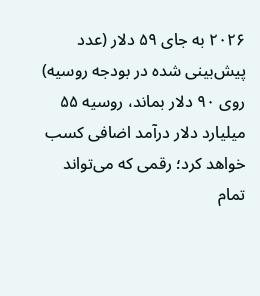۲۰۲۶ به جای ۵۹ دلار (عدد پیش‌بینی شده در بودجه روسیه) روی ۹۰ دلار بماند، روسیه ۵۵ میلیارد دلار درآمد اضافی کسب خواهد کرد؛ رقمی که می‌تواند تمام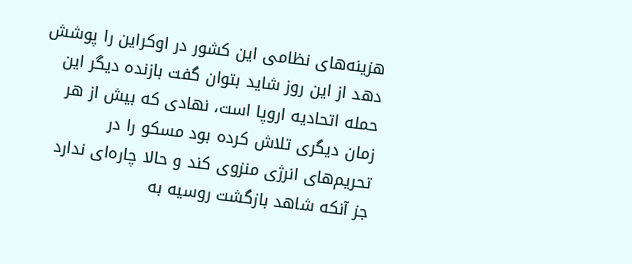هزینه‌های نظامی این کشور در اوکراین را پوشش دهد از این روز شاید بتوان گفت بازنده دیگر این حمله اتحادیه اروپا است، نهادی که بیش از هر زمان دیگری تلاش کرده بود مسکو را در تحریم‌های انرژی منزوی کند و حالا چاره‌ای ندارد جز آنکه شاهد بازگشت روسیه به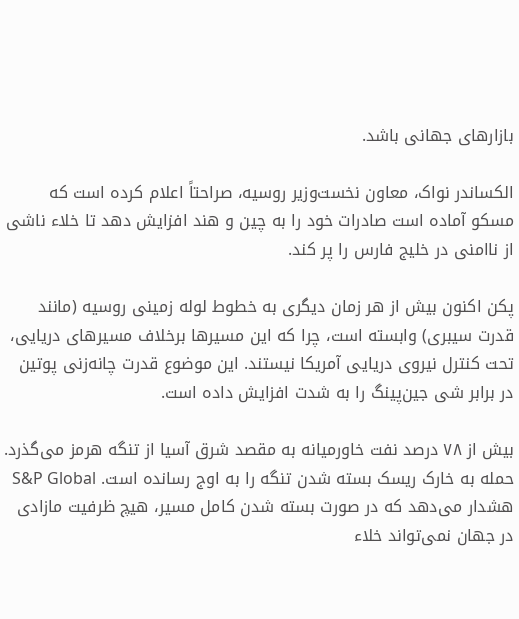بازار‌های جهانی باشد.

الکساندر نواک، معاون نخست‌وزیر روسیه، صراحتاً اعلام کرده است که مسکو آماده است صادرات خود را به چین و هند افزایش دهد تا خلاء ناشی از ناامنی در خلیج فارس را پر کند.

پکن اکنون بیش از هر زمان دیگری به خطوط لوله زمینی روسیه (مانند قدرت سیبری) وابسته است، چرا که این مسیر‌ها برخلاف مسیر‌های دریایی، تحت کنترل نیروی دریایی آمریکا نیستند. این موضوع قدرت چانه‌زنی پوتین در برابر شی جین‌پینگ را به شدت افزایش داده است.

بیش از ۷۸ درصد نفت خاورمیانه به مقصد شرق آسیا از تنگه هرمز می‌گذرد. حمله به خارک ریسک بسته شدن تنگه را به اوج رسانده است. S&P Global هشدار می‌دهد که در صورت بسته شدن کامل مسیر، هیچ ظرفیت مازادی در جهان نمی‌تواند خلاء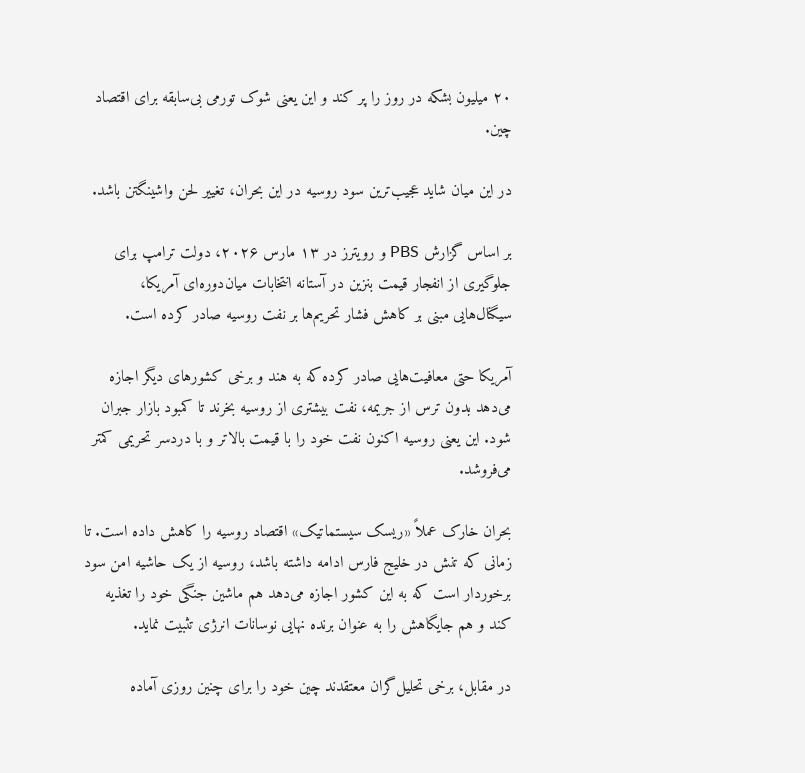۲۰ میلیون بشکه در روز را پر کند و این یعنی شوک تورمی بی‌سابقه برای اقتصاد چین.

در این میان شاید عجیب‌ترین سود روسیه در این بحران، تغییر لحن واشینگتن باشد.

بر اساس گزارش PBS و رویترز در ۱۳ مارس ۲۰۲۶، دولت ترامپ برای جلوگیری از انفجار قیمت بنزین در آستانه انتخابات میان‌دوره‌ای آمریکا، سیگنال‌هایی مبنی بر کاهش فشار تحریم‌ها بر نفت روسیه صادر کرده است.

آمریکا حتی معافیت‌هایی صادر کرده که به هند و برخی کشور‌های دیگر اجازه می‌دهد بدون ترس از جریمه، نفت بیشتری از روسیه بخرند تا کمبود بازار جبران شود. این یعنی روسیه اکنون نفت خود را با قیمت بالاتر و با دردسر تحریمی کمتر می‌فروشد.

بحران خارک عملاً «ریسک سیستماتیک» اقتصاد روسیه را کاهش داده است. تا زمانی که تنش در خلیج فارس ادامه داشته باشد، روسیه از یک حاشیه امن سود برخوردار است که به این کشور اجازه می‌دهد هم ماشین جنگی خود را تغذیه کند و هم جایگاهش را به عنوان برنده نهایی نوسانات انرژی تثبیت نماید.

در مقابل، برخی تحلیل‌گران معتقدند چین خود را برای چنین روزی آماده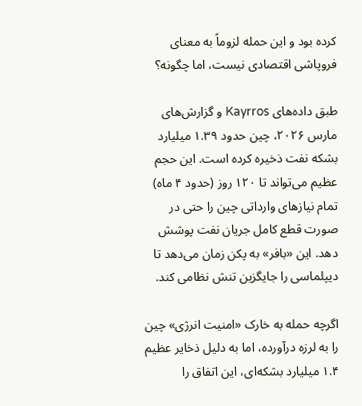کرده بود و این حمله لزوماً به معنای فروپاشی اقتصادی نیست، اما چگونه؟

طبق داده‌های Kayrros و گزارش‌های مارس ۲۰۲۶، چین حدود ۱.۳۹ میلیارد بشکه نفت ذخیره کرده است. این حجم عظیم می‌تواند تا ۱۲۰ روز (حدود ۴ ماه) تمام نیاز‌های وارداتی چین را حتی در صورت قطع کامل جریان نفت پوشش دهد. این «بافر» به پکن زمان می‌دهد تا دیپلماسی را جایگزین تنش نظامی کند.

اگرچه حمله به خارک «امنیت انرژی» چین را به لرزه درآورده، اما به دلیل ذخایر عظیم ۱.۴ میلیارد بشکه‌ای، این اتفاق را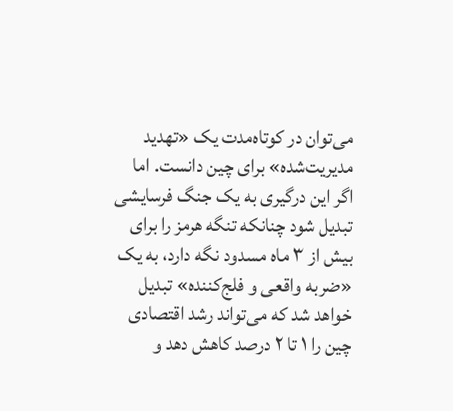می‌توان در کوتاه‌مدت یک «تهدید مدیریت‌شده» برای چین دانست. اما اگر این درگیری به یک جنگ فرسایشی تبدیل شود چنانکه تنگه هرمز را برای بیش از ۳ ماه مسدود نگه دارد، به یک «ضربه واقعی و فلج‌کننده» تبدیل خواهد شد که می‌تواند رشد اقتصادی چین را ۱ تا ۲ درصد کاهش دهد و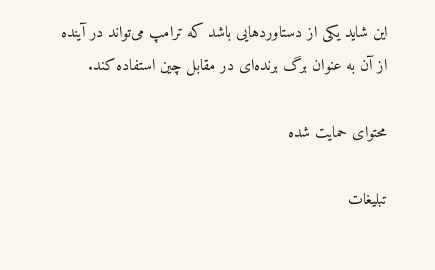این شاید یکی از دستاورد‌هایی باشد که ترامپ می‌تواند در آینده از آن به عنوان برگ برنده‌ای در مقابل چین استفاده کند.

محتوای حمایت شده

تبلیغات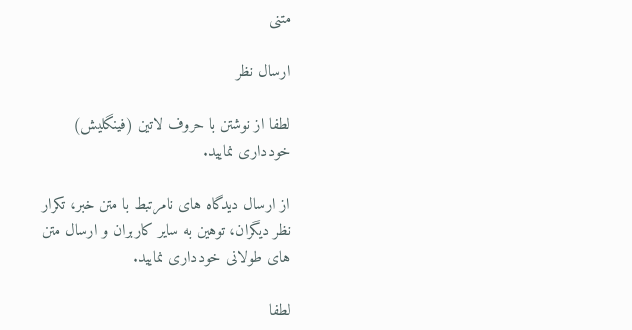متنی

ارسال نظر

لطفا از نوشتن با حروف لاتین (فینگلیش) خودداری نمایید.

از ارسال دیدگاه های نامرتبط با متن خبر، تکرار نظر دیگران، توهین به سایر کاربران و ارسال متن های طولانی خودداری نمایید.

لطفا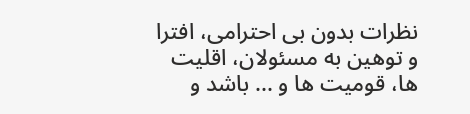نظرات بدون بی احترامی، افترا و توهین به مسئولان، اقلیت ها، قومیت ها و ... باشد و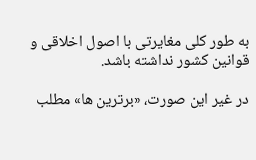به طور کلی مغایرتی با اصول اخلاقی و قوانین کشور نداشته باشد.

در غیر این صورت، «برترین ها» مطلب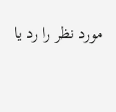مورد نظر را رد یا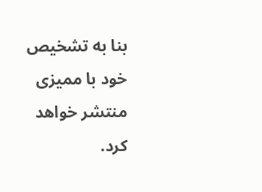بنا به تشخیص خود با ممیزی منتشر خواهد کرد.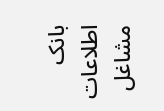بانک اطلاعات مشاغل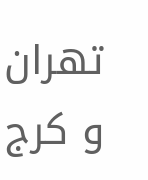تهران و کرج